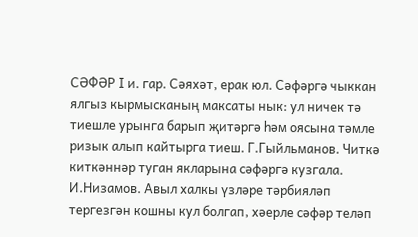СӘФӘР I и. гар. Сәяхәт, ерак юл. Сәфәргә чыккан ялгыз кырмысканың максаты нык: ул ничек тә тиешле урынга барып җитәргә һәм оясына тәмле ризык алып кайтырга тиеш. Г.Гыйльманов. Читкә киткәннәр туган якларына сәфәргә кузгала. И.Низамов. Авыл халкы үзләре тәрбияләп тергезгән кошны кул болгап, хәерле сәфәр теләп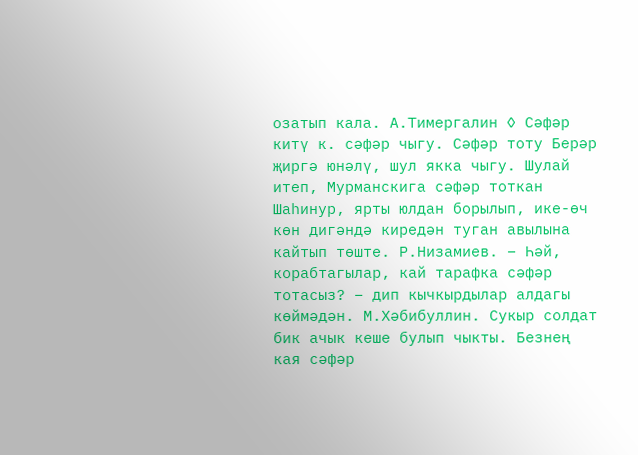озатып кала. А.Тимергалин ◊ Сәфәр китү к. сәфәр чыгу. Сәфәр тоту Берәр җиргә юнәлү, шул якка чыгу. Шулай итеп, Мурманскига сәфәр тоткан Шаһинур, ярты юлдан борылып, ике-өч көн дигәндә киредән туган авылына кайтып төште. Р.Низамиев. – Һәй, корабтагылар, кай тарафка сәфәр тотасыз? – дип кычкырдылар алдагы көймәдән. М.Хәбибуллин. Сукыр солдат бик ачык кеше булып чыкты. Безнең кая сәфәр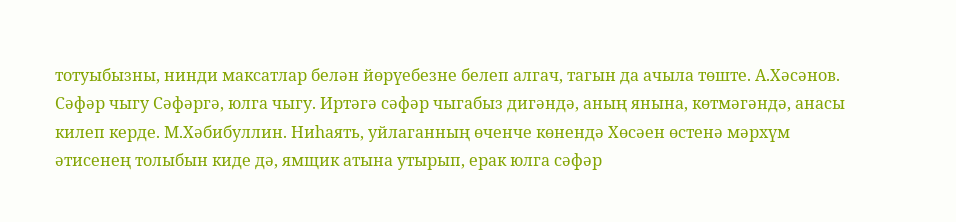тотуыбызны, нинди максатлар белән йөрүебезне белеп алгач, тагын да ачыла төште. А.Хәсәнов. Сәфәр чыгу Сәфәргә, юлга чыгу. Иртәгә сәфәр чыгабыз дигәндә, аның янына, көтмәгәндә, анасы килеп керде. М.Хәбибуллин. Ниһаять, уйлаганның өченче көнендә Хөсәен өстенә мәрхүм әтисенең толыбын киде дә, ямщик атына утырып, ерак юлга сәфәр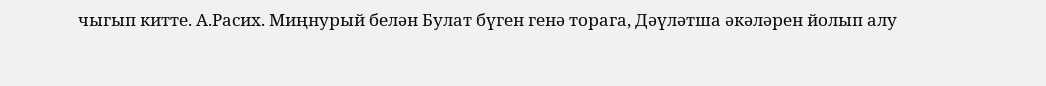чыгып китте. А.Расих. Миңнурый белән Булат бүген генә торага, Дәүләтша әкәләрен йолып алу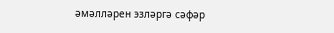әмәлләрен эзләргә сәфәр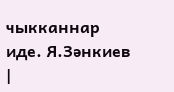чыкканнар иде. Я.Зәнкиев |